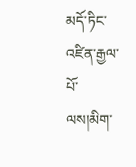མདོ་ཏིང་འཛིན་རྒྱལ་པོ་ལས།མིག་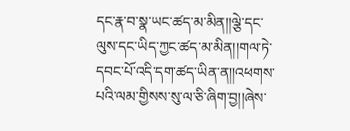དང་རྣ་བ་སྣ་ཡང་ཚད་མ་མིན།།ལྕེ་དང་ལུས་དང་ཡིད་ཀྱང་ཚད་མ་མིན།།གལ་ཏེ་དབང་པོ་འདི་དག་ཚད་ཡིན་ན།།འཕགས་པའི་ལམ་གྱིསས་སུ་ལ་ཅི་ཞིག་བྱ།།ཞེས་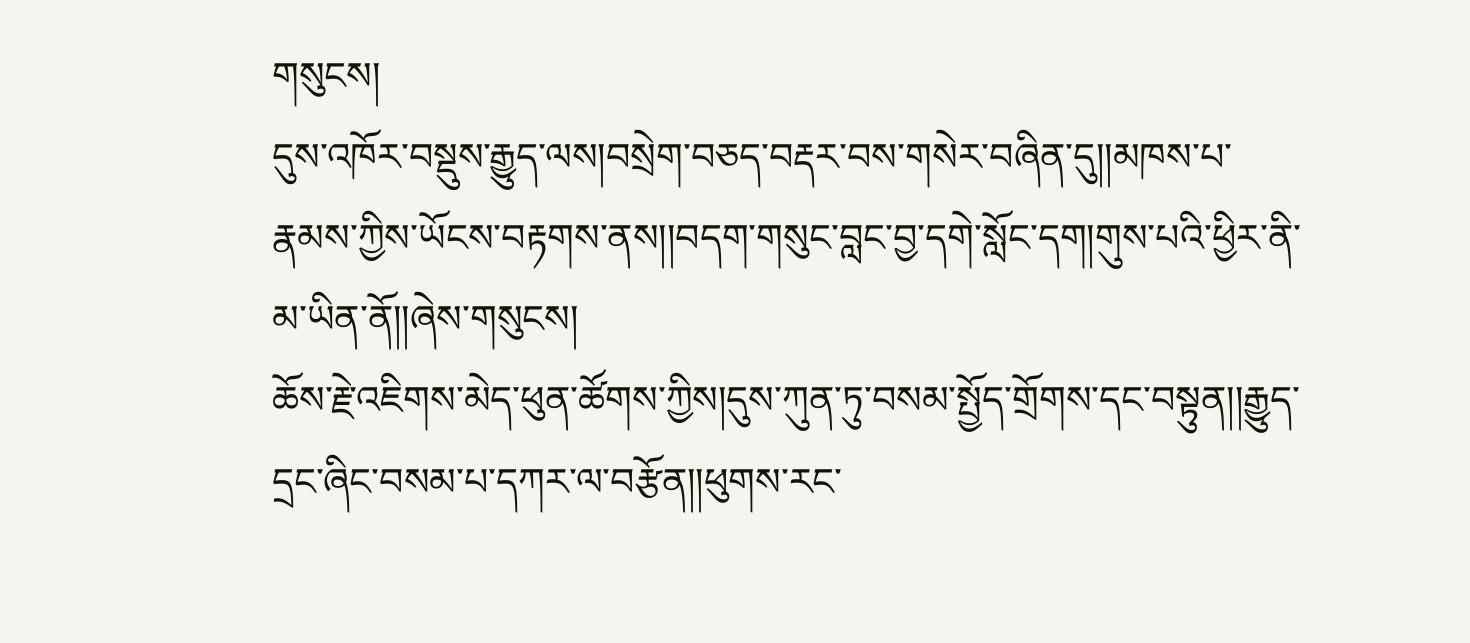གསུངས།
དུས་འཁོར་བསྡུས་རྒྱུད་ལས།བསྲེག་བཅད་བརྡར་བས་གསེར་བཞིན་དུ།།མཁས་པ་རྣམས་ཀྱིས་ཡོངས་བརྟགས་ནས།།བདག་གསུང་བླང་བྱ་དགེ་སློང་དག།གུས་པའི་ཕྱིར་ནི་མ་ཡིན་ནོ།།ཞེས་གསུངས།
ཆོས་རྗེ་འཇིགས་མེད་ཕུན་ཚོགས་ཀྱིས།དུས་ཀུན་ཏུ་བསམ་སྤྱོད་གྲོགས་དང་བསྟུན།།རྒྱུད་དྲང་ཞིང་བསམ་པ་དཀར་ལ་བརྩོན།།ཕུགས་རང་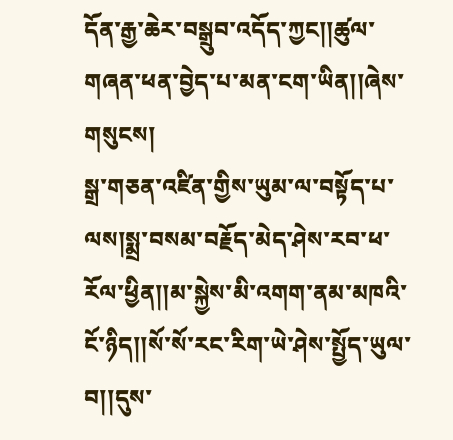དོན་རྒྱ་ཆེར་བསྒྲུབ་འདོད་ཀྱང།།ཚུལ་གཞན་ཕན་བྱེད་པ་མན་ངག་ཡིན།།ཞེས་གསུངས།
སྒྲ་གཅན་འཛིན་གྱིས་ཡུམ་ལ་བསྟོད་པ་ལས།སྨྲ་བསམ་བརྗོད་མེད་ཤེས་རབ་ཕ་རོལ་ཕྱིན།།མ་སྐྱེས་མི་འགག་ནམ་མཁའི་ངོ་ཉིད།།སོ་སོ་རང་རིག་ཡེ་ཤེས་སྤྱོད་ཡུལ་བ།།དུས་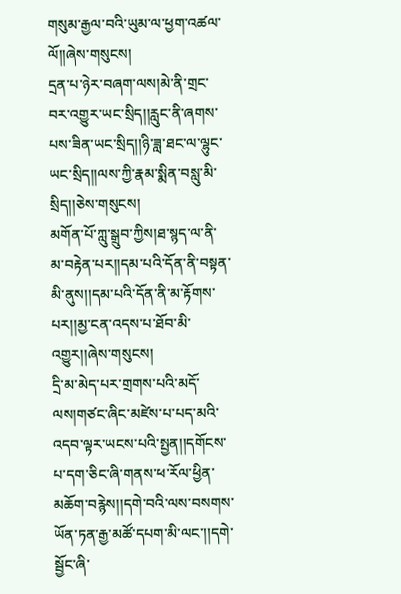གསུམ་རྒྱལ་བའི་ཡུམ་ལ་ཕྱག་འཚལ་ལོ།།ཞེས་གསུངས།
དྲན་པ་ཉེར་བཞག་ལས།མེ་ནི་གྲང་བར་འགྱུར་ཡང་སྲིད།།རླུང་ནི་ཞགས་པས་ཟིན་ཡང་སྲིད།།ཉི་ཟླ་ཐང་ལ་ལྷུང་ཡང་སྲིད།།ལས་ཀྱི་རྣམ་སྨིན་བསླུ་མི་སྲིད།།ཅེས་གསུངས།
མགོན་པོ་ཀླུ་སྒྲུབ་ཀྱིས།ཐ་སྙད་ལ་ནི་མ་བརྟེན་པར།།དམ་པའི་དོན་ནི་བསྟན་མི་ནུས།།དམ་པའི་དོན་ནི་མ་རྟོགས་པར།།མྱ་ངན་འདས་པ་ཐོབ་མི་འགྱུར།།ཞེས་གསུངས།
དྲི་མ་མེད་པར་གྲགས་པའི་མདོ་ལས།གཙང་ཞིང་མཛེས་པ་པད་མའི་འདབ་ལྟར་ཡངས་པའི་སྤྱན།།དགོངས་པ་དག་ཅིང་ཞི་གནས་ཕ་རོལ་ཕྱིན་མཆོག་བརྙེས།།དགེ་བའི་ལས་བསགས་ཡོན་ཏན་རྒྱ་མཚོ་དཔག་མི་ལང་།།དགེ་སྦྱོང་ཞི་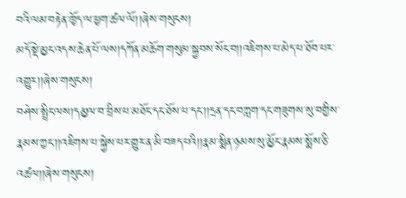བའི་ལམ་བརྟེན་ཁྱོད་ལ་ཕྱག་ཚལ་ལོ།།ཞེས་གསུངས།
མདོ་སྡེ་མྱང་འདས་ཆེན་པོ་ལས།དཀོན་མཆོག་གསུམ་སྐྱབས་སོང་བ།།འཇིགས་པ་མེད་པ་ཐོབ་པར་འགྱུར།།ཞེས་གསུངས།
བཤེས་སྤྲིང་ལས།དམྱལ་བ་བྲིས་པ་མཐོང་དང་ཐོས་པ་དང་།།དྲན་དང་བཀླག་དང་གཟུགས་སུ་བགྱིས་རྣམས་ཀྱང་།།འཇིགས་པ་སྐྱེས་པར་གྱུར་ན་མི་བཟད་པའི།།རྣམ་སྨིན་ཉམས་སུ་མྱོང་རྣམས་སྨོས་ཅི་འཚལ།།ཞེས་གསུངས།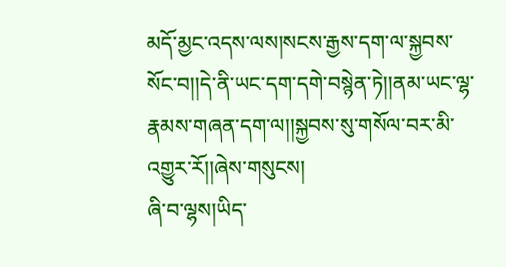མདོ་མྱང་འདས་ལས།སངས་རྒྱས་དག་ལ་སྐྱབས་སོང་བ།།དེ་ནི་ཡང་དག་དགེ་བསྙེན་ཏེ།།ནམ་ཡང་ལྷ་རྣམས་གཞན་དག་ལ།།སྐྱབས་སུ་གསོལ་བར་མི་འགྱུར་རོ།།ཞེས་གསུངས།
ཞི་བ་ལྷས།ཡིད་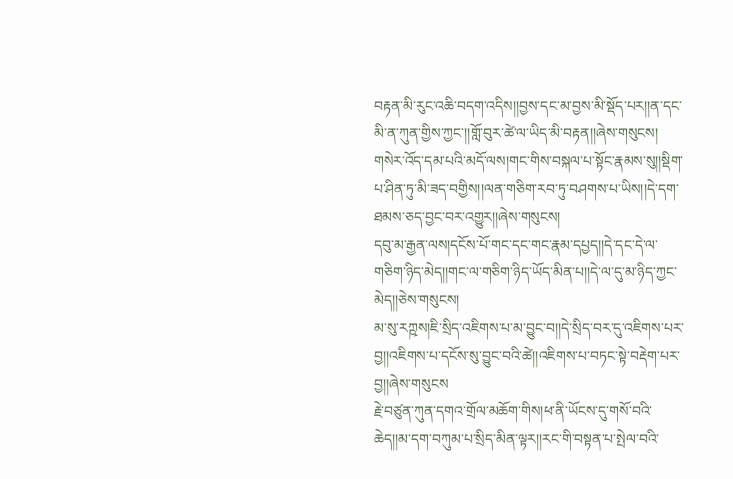བརྟན་མི་རུང་འཆི་བདག་འདིས།།བྱས་དང་མ་བྱས་མི་སྡོད་པར།།ན་དང་མི་ན་ཀུན་གྱིས་ཀྱང་།།གློ་བུར་ཚེ་ལ་ཡིད་མི་བརྟན།།ཞེས་གསུངས།
གསེར་འོད་དམ་པའི་མདོ་ལས།གང་གིས་བསྐལ་པ་སྟོང་རྣམས་སུ།།སྡིག་པ་ཤིན་ཏུ་མི་ཟད་བགྱིས།།ལན་གཅིག་རབ་ཏུ་བཤགས་པ་ཡིས།།དེ་དག་ཐམས་ཅད་བྱང་བར་འགྱུར།།ཞེས་གསུངས།
དབུ་མ་རྒྱན་ལས།དངོས་པོ་གང་དང་གང་རྣམ་དཔྱད།།དེ་དང་དེ་ལ་གཅིག་ཉིད་མེད།།གང་ལ་གཅིག་ཉིད་ཡོད་མིན་པ།།དེ་ལ་དུ་མ་ཉིད་ཀྱང་མེད།།ཅེས་གསུངས།
མ་སུ་རཀྵས།ཇི་སྲིད་འཇིགས་པ་མ་བྱུང་བ།།དེ་སྲིད་བར་དུ་འཇིགས་པར་བྱ།།འཇིགས་པ་དངོས་སུ་བྱུང་བའི་ཚེ།།འཇིགས་པ་བཏང་སྟེ་བརྡེག་པར་བྱ།།ཞེས་གསུངས
རྗེ་བཙུན་ཀུན་དགའ་གྲོལ་མཆོག་གིས།ཕ་ནི་ཡོངས་དུ་གསོ་བའི་ཆེད།།མ་དག་བཀུམ་པ་སྲིད་མིན་ལྟར།།རང་གི་བསྟན་པ་སྤེལ་བའི་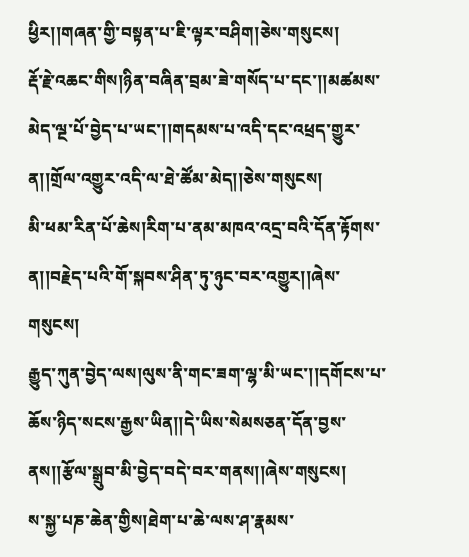ཕྱིར།།གཞན་གྱི་བསྟན་པ་ཇི་ལྟར་བཤིག།ཅེས་གསུངས།
རྡོ་རྗེ་འཆང་གིས།ཉིན་བཞིན་བྲམ་ཟེ་གསོད་པ་དང་།།མཚམས་མེད་ལྔ་པོ་བྱེད་པ་ཡང་།།གདམས་པ་འདི་དང་འཕྲད་གྱུར་ན།།གྲོལ་འགྱུར་འདི་ལ་ཐེ་ཚོམ་མེད།།ཅེས་གསུངས།
མི་ཕམ་རིན་པོ་ཆེས།རིག་པ་ནམ་མཁའ་འདྲ་བའི་དོན་རྟོགས་ན།།བརྗེད་པའི་གོ་སྐབས་ཤིན་ཏུ་ཉུང་བར་འགྱུར།།ཞེས་གསུངས།
རྒྱུད་ཀུན་བྱེད་ལས།ལུས་ནི་གང་ཟག་ལྷ་མི་ཡང་།།དགོངས་པ་ཆོས་ཉིད་སངས་རྒྱས་ཡིན།།དེ་ཡིས་སེམསཅན་དོན་བྱས་ནས།།རྩོལ་སྒྲུབ་མི་བྱེད་བདེ་བར་གནས།།ཞེས་གསུངས།
ས་སྐྱ་པཎ་ཆེན་གྱིས།ཐེག་པ་ཆེ་ལས་ཤ་རྣམས་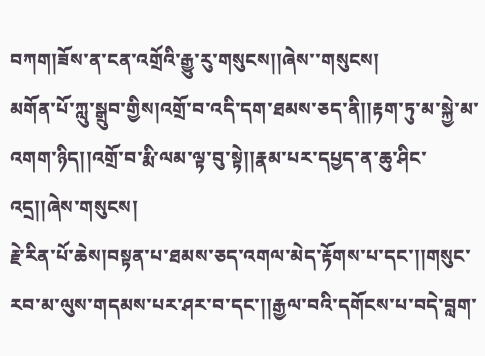བཀག།ཟོས་ན་ངན་འགྲོའི་རྒྱུ་རུ་གསུངས།།ཞེས་་གསུངས།
མགོན་པོ་ཀླུ་སྒྲུབ་གྱིས།འགྲོ་བ་འདི་དག་ཐམས་ཅད་ནི།།རྟག་ཏུ་མ་སྐྱེ་མ་འགག་ཉིད།།འགྲོ་བ་རྨི་ལམ་ལྟ་བུ་སྟེ།།རྣམ་པར་དཔྱད་ན་ཆུ་ཤིང་འདྲ།།ཞེས་གསུངས།
རྗེ་རིན་པོ་ཆེས།བསྟན་པ་ཐམས་ཅད་འགལ་མེད་རྟོགས་པ་དང་།།གསུང་རབ་མ་ལུས་གདམས་པར་ཤར་བ་དང་།།རྒྱལ་བའི་དགོངས་པ་བདེ་བླག་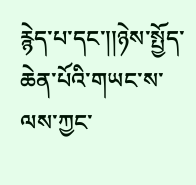རྙེད་པ་དང་།།ཉེས་སྤྱོད་ཆེན་པོའི་གཡང་ས་ལས་ཀྱང་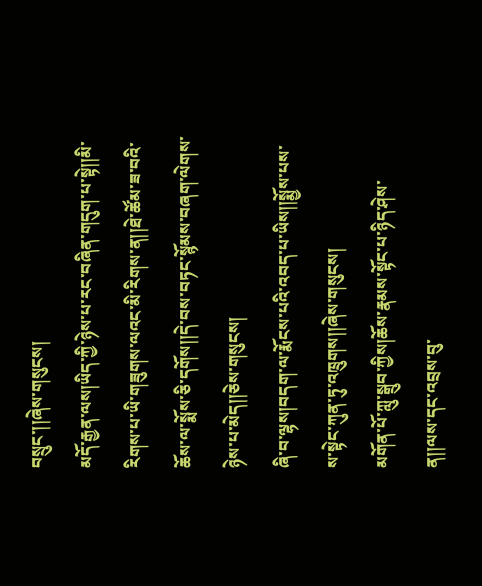བསྲུང་།།ཞེས་གསུངས།
མདོ་རྒྱན་ལས།ཡིད་ཀྱི་ཉེས་པ་རང་བཞིན་གདུག་པ་སྟེ།།མི་རིགས་པ་ཡི་གཟུགས་ལའང་མི་རིགས་ན།།ཐེ་ཚོམ་ཟ་བའི་ཆོས་ལ་སྨོས་ཅི་དགོས།།དེ་བས་བཏང་སྙོམས་བཞག་ལེགས་ཉེས་པ་མེད།།ཅེས་གསུངས།
ཞི་བ་ལྷས།བདག་ལ་རྨོངས་པའི་འབད་པ་ཡིས།།སྨྱོས་པས་ས་སྟེང་ཀུན་ཏུ་འཁྲུགས།།ཞེས་གསུངས།
མགོན་པོ་ཀླུ་སྒྲུབ་ཀྱིས།ཆོས་རྣམས་སྟོང་པ་ཉིད་ཤེས་ན།།ལས་དང་འབྲས་བུ་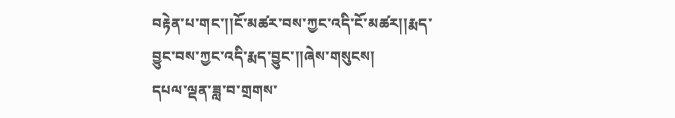བརྟེན་པ་གང་།།ངོ་མཚར་བས་ཀྱང་འདི་ངོ་མཚར།།རྨད་བྱུང་བས་ཀྱང་འདི་རྨད་བྱུང་།།ཞེས་གསུངས།
དཔལ་ལྡན་ཟླ་བ་གྲགས་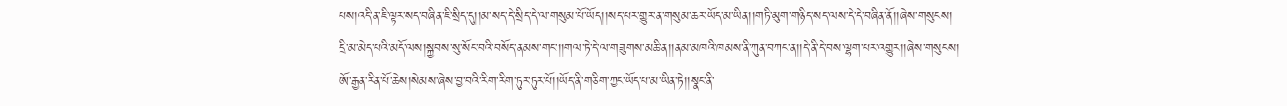པས།འདི་ན་ཇི་ལྟར་སད་བཞིན་ཇི་སྲིད་དུ།།མ་སད་དེ་སྲིད་དེ་ལ་གསུམ་པོ་ཡོད།།སད་པར་གྱུར་ན་གསུམ་ཆར་ཡོད་མ་ཡིན།།གཏི་མུག་གཉིད་སད་ལས་དེ་དེ་བཞིན་ནོ།།ཞེས་གསུངས།
དྲི་མ་མེད་པའི་མདོ་ལས།སྐྱབས་སུ་སོང་བའི་བསོད་ནམས་གང་།།གལ་ཏེ་དེ་ལ་གཟུགས་མཆི་ན།།ནམ་མཁའི་ཁམས་ནི་ཀུན་བཀང་ན།།དེ་ནི་དེ་བས་ལྷག་པར་འགྱུར།།ཞེས་གསུངས།
ཨོ་རྒྱན་རིན་པོ་ཆེས།སེམས་ཞེས་བྱ་བའི་རིག་རིག་ཏུར་ཏུར་པོ།།ཡོད་ནི་གཅིག་ཀྱང་ཡོད་པ་མ་ཡིན་ཏེ།།སྣང་ནི་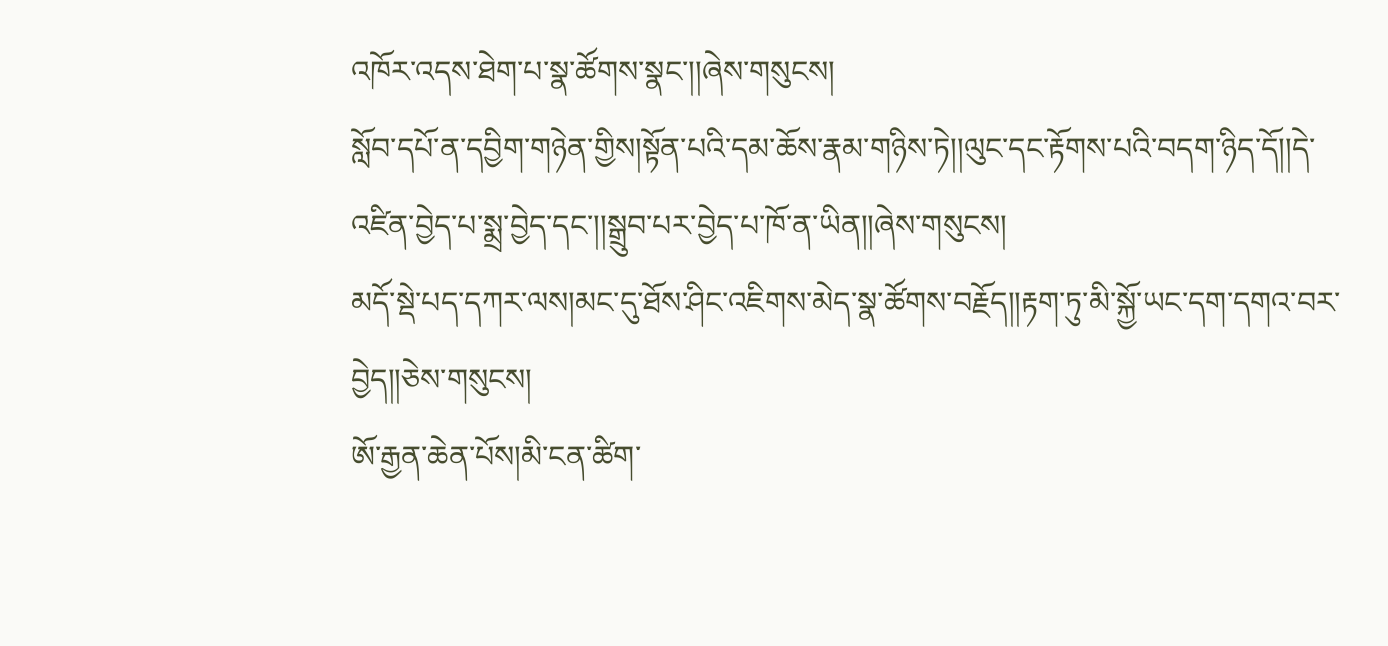འཁོར་འདས་ཐེག་པ་སྣ་ཚོགས་སྣང་།།ཞེས་གསུངས།
སློབ་དཔོ་ན་དབྱིག་གཉེན་གྱིས།སྟོན་པའི་དམ་ཆོས་རྣམ་གཉིས་ཏེ།།ལུང་དང་རྟོགས་པའི་བདག་ཉིད་དོ།།དེ་འཛིན་བྱེད་པ་སྨྲ་བྱེད་དང་།།སྒྲུབ་པར་བྱེད་པ་ཁོ་ན་ཡིན།།ཞེས་གསུངས།
མདོ་སྡེ་པད་དཀར་ལས།མང་དུ་ཐོས་ཤིང་འཇིགས་མེད་སྣ་ཚོགས་བརྗོད།།རྟག་ཏུ་མི་སྐྱོ་ཡང་དག་དགའ་བར་བྱེད།།ཅེས་གསུངས།
ཨོ་རྒྱན་ཆེན་པོས།མི་ངན་ཚིག་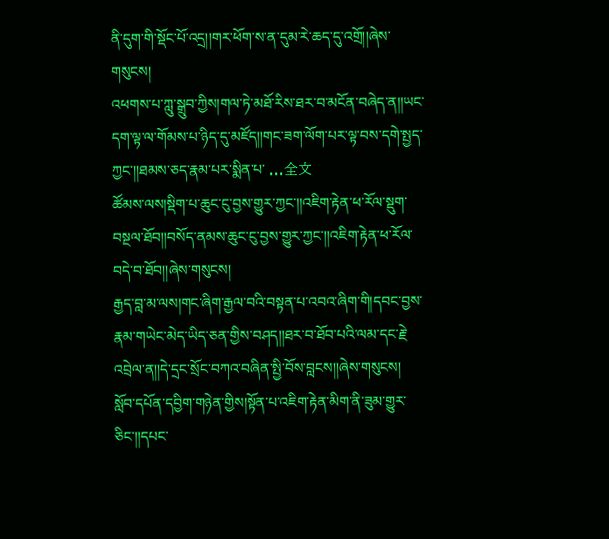ནི་དུག་གི་སྡོང་པོ་འདྲ།།གར་ཕོག་ས་ན་དུམ་རེ་ཆད་དུ་འགྲོ།།ཞེས་གསུངས།
འཕགས་པ་ཀླུ་སྒྲུབ་ཀྱིས།གལ་ཏེ་མཐོ་རིས་ཐར་བ་མངོན་བཞེད་ན།།ཡང་དག་ལྟ་ལ་གོམས་པ་ཉིད་དུ་མཛོད།།གང་ཟག་ལོག་པར་ལྟ་བས་དགེ་སྤྱད་ཀྱང་།།ཐམས་ཅད་རྣམ་པར་སྨིན་པ་ ...全文
ཚོམས་ལས།སྡིག་པ་ཆུང་ངུ་བྱས་གྱུར་ཀྱང་།།འཇིག་རྟེན་ཕ་རོལ་སྡུག་བསྔལ་ཐོབ།།བསོད་ནམས་ཆུང་ངུ་བྱས་གྱུར་ཀྱང་།།འཇིག་རྟེན་ཕ་རོལ་བདེ་བ་ཐོབ།།ཞེས་གསུངས།
རྒྱད་བླ་མ་ལས།གང་ཞིག་རྒྱལ་བའི་བསྟན་པ་འབའ་ཞིག་གི།དབང་བྱས་རྣམ་གཡེང་མེད་ཡིད་ཅན་གྱིས་བཤད།།ཐར་བ་ཐོབ་པའི་ལམ་དང་རྗེ་འབྲེལ་ན།།དེ་དྲང་སྲོང་བཀའ་བཞིན་སྤྱི་བོས་བླངས།།ཞེས་གསུངས།
སློབ་དཔོན་དབྱིག་གཉེན་གྱིས།སྟོན་པ་འཇིག་རྟེན་མིག་ནི་ཟུམ་གྱུར་ཅིང་།།དཔང་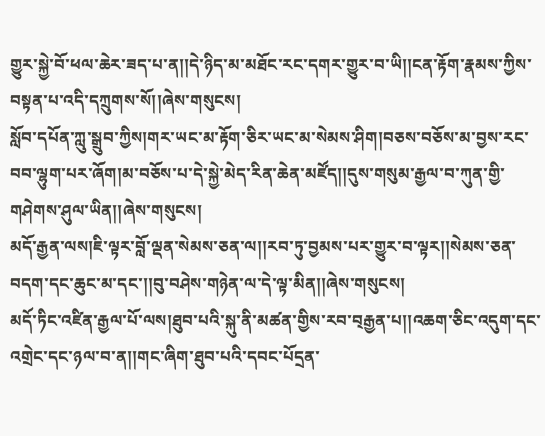གྱུར་སྐྱེ་བོ་ཕལ་ཆེར་ཟད་པ་ན།།དེ་ཉིད་མ་མཐོང་རང་དགར་གྱུར་བ་ཡི།།ངན་རྟོག་རྣམས་ཀྱིས་བསྟན་པ་འདི་དཀྲུགས་སོ།།ཞེས་གསུངས།
སློབ་དཔོན་ཀླུ་སྒྲུབ་ཀྱིས།གར་ཡང་མ་རྟོག་ཅིར་ཡང་མ་སེམས་ཤིག།བཅས་བཅོས་མ་བྱས་རང་བབ་ལྷུག་པར་ཞོག།མ་བཅོས་པ་དེ་སྐྱེ་མེད་རིན་ཆེན་མཛོད།།དུས་གསུམ་རྒྱལ་བ་ཀུན་གྱི་གཤེགས་ཤུལ་ཡིན།།ཞེས་གསུངས།
མདོ་རྒྱན་ལས།ཇི་ལྟར་བློ་ལྡན་སེམས་ཅན་ལ།།རབ་ཏུ་བྱམས་པར་གྱུར་བ་ལྟར།།སེམས་ཅན་བདག་དང་ཆུང་མ་དང་།།བུ་བཤེས་གཉེན་ལ་དེ་ལྟ་མིན།།ཞེས་གསུངས།
མདོ་ཏིང་འཛིན་རྒྱལ་པོ་ལས།ཐུབ་པའི་སྐུ་ནི་མཚན་གྱིས་རབ་བ྄རྒྱན་པ།།འཆག་ཅིང་འདུག་དང་འགྲེང་དང་ཉལ་བ་ན།།གང་ཞིག་ཐུབ་པའི་དབང་པོདྲན་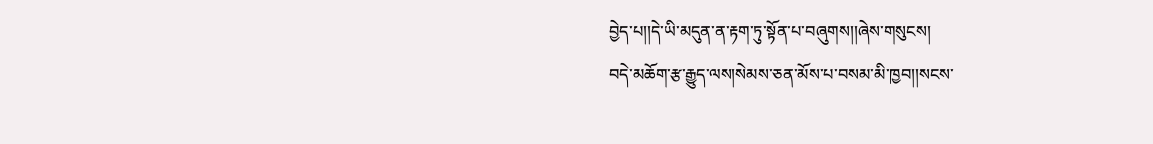བྱེད་པ།།དེ་ཡི་མདུན་ན་རྟག་ཏུ་སྟོན་པ་བཞུགས།།ཞེས་གསུངས།
བདེ་མཆོག་རྩ་རྒྱུད་ལས།སེམས་ཅན་མོས་པ་བསམ་མི་ཁྱབ།།སངས་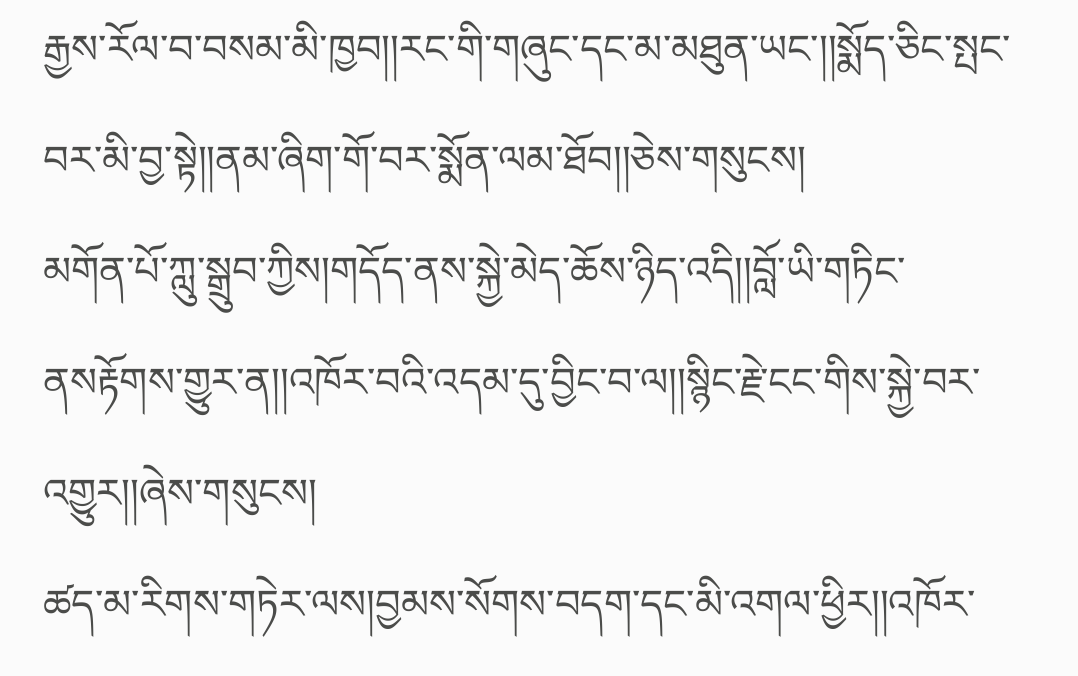རྒྱས་རོལ་བ་བསམ་མི་ཁྱབ།།རང་གི་གཞུང་དང་མ་མཐུན་ཡང་།།སྨོད་ཅིང་སྤང་བར་མི་བྱ་སྟེ།།ནམ་ཞིག་གོ་བར་སྨོན་ལམ་ཐོབ།།ཅེས་གསུངས།
མགོན་པོ་ཀླུ་སྒྲུབ་ཀྱིས།གདོད་ནས་སྐྱེ་མེད་ཆོས་ཉིད་འདི།།བློ་ཡི་གཏིང་ནསརྟོགས་གྱུར་ན།།འཁོར་བའི་འདམ་དུ་བྱིང་བ་ལ།།སྙིང་རྗེ་ངང་གིས་སྐྱེ་བར་འགྱུར།།ཞེས་གསུངས།
ཚད་མ་རིགས་གཏེར་ལས།བྱམས་སོགས་བདག་དང་མི་འགལ་ཕྱིར།།འཁོར་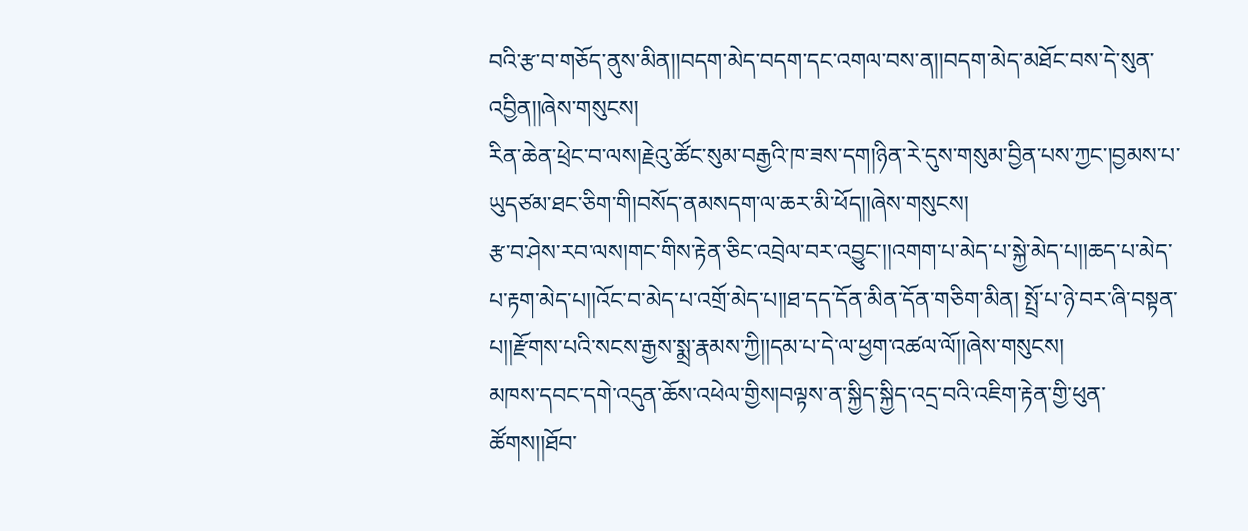བའི་རྩ་བ་གཅོད་ནུས་མིན།།བདག་མེད་བདག་དང་འགལ་བས་ན།།བདག་མེད་མཐོང་བས་དེ་སུན་འབྱིན།།ཞེས་གསུངས།
རིན་ཆེན་ཕྲེང་བ་ལས།རྗེའུ་ཚོང་སུམ་བརྒྱའི་ཁ་ཟས་དག།ཉིན་རེ་དུས་གསུམ་བྱིན་པས་ཀྱང་།བྱམས་པ་ཡུདཙམ་ཐང་ཅིག་གི།བསོད་ནམསདག་ལ་ཆར་མི་ཕོད།།ཞེས་གསུངས།
རྩ་བ་ཤེས་རབ་ལས།གང་གིས་རྟེན་ཅིང་འབྲེལ་བར་འབྱུང་།།འགག་པ་མེད་པ་སྐྱེ་མེད་པ།།ཆད་པ་མེད་པ་རྟག་མེད་པ།།འོང་བ་མེད་པ་འགྲོ་མེད་པ།།ཐ་དད་དོན་མིན་དོན་གཅིག་མིན། སྤྲོ་པ་ཉེ་བར་ཞི་བསྟན་པ།།རྫོགས་པའི་སངས་རྒྱས་སྨྲ་རྣམས་ཀྱི།།དམ་པ་དེ་ལ་ཕྱག་འཚལ་ལོ།།ཞེས་གསུངས།
མཁས་དབང་དགེ་འདུན་ཆོས་འཕེལ་གྱིས།བལྟས་ན་སྐྱིད་སྐྱིད་འདྲ་བའི་འཇིག་རྟེན་གྱི་ཕུན་ཚོགས།།ཐོབ་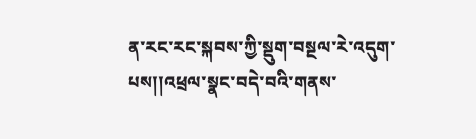ན་རང་རང་སྐབས་ཀྱི་སྡུག་བསྔལ་རེ་འདུག་པས།།འཕྲལ་སྣང་བདེ་བའི་གནས་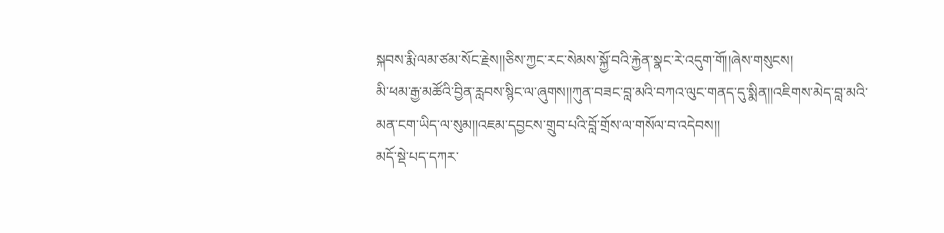སྐབས་རྨི་ལམ་ཙམ་སོང་རྗེས།།ཅིས་ཀྱང་རང་སེམས་སྐྱོ་བའི་རྐྱེན་སྣང་རེ་འདུག་གོ།།ཞེས་གསུངས།
མི་ཕམ་རྒྱ་མཚོའི་བྱིན་རླབས་སྙིང་ལ་ཞུགས།།ཀུན་བཟང་བླ་མའི་བཀའ་ལུང་གནད་དུ་སྨིན།།འཇིགས་མེད་བླ་མའི་མན་ངག་ཡིད་ལ་སུམ།།འཇམ་དབྱངས་གྲུབ་པའི་བློ་གྲོས་ལ་གསོལ་བ་འདེབས།།
མདོ་སྡེ་པད་དཀར་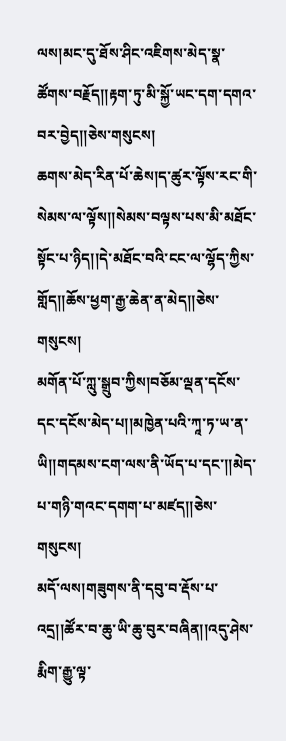ལས།མང་དུ་ཐོས་ཤིང་འཇིགས་མེད་སྣ་ཚོགས་བརྗོད།།རྟག་ཏུ་མི་སྐྱོ་ཡང་དག་དགའ་བར་བྱེད།།ཅེས་གསུངས།
ཆགས་མེད་རིན་པོ་ཆེས།ད་ཚུར་ལྟོས་རང་གི་སེམས་ལ་ལྟོས།།སེམས་བལྟས་པས་མི་མཐོང་སྟོང་པ་ཉིད།།དེ་མཐོང་བའི་ངང་ལ་ལྷོད་ཀྱིས་གློད།།ཆོས་ཕྱག་རྒྱ་ཆེན་ན་མེད།།ཅེས་གསུངས།
མགོན་པོ་ཀླུ་སྒྲུབ་ཀྱིས།བཅོམ་ལྡན་དངོས་དང་དངོས་མེད་པ།།མཁྱེན་པའི་ཀཱ་ཏ་ཡ་ན་ཡི།།གདམས་ངག་ལས་ནི་ཡོད་པ་དང་།།མེད་པ་གཉི་གའང་དགག་པ་མཛད།།ཅེས་གསུངས།
མདོ་ལས།གཟུགས་ནི་དབུ་བ་རྡོས་པ་འདྲ།།ཚོར་བ་ཆུ་ཡི་ཆུ་བུར་བཞིན།།འདུ་ཤེས་རྨིག་རྒྱུ་ལྟ་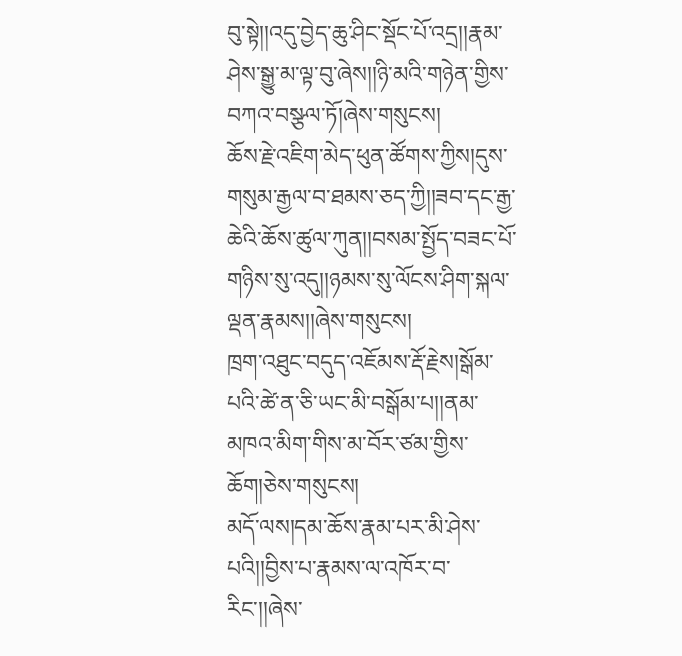བུ་སྟེ།།འདུ་བྱེད་ཆུ་ཤིང་སྡོང་པོ་འདྲ།།རྣམ་ཤེས་སྒྱུ་མ་ལྟ་བུ་ཞེས།།ཉི་མའི་གཉེན་གྱིས་བཀའ་བསྩལ་ཏོ།ཞེས་གསུངས།
ཆོས་རྗེ་འཇིག་མེད་ཕུན་ཚོགས་ཀྱིས།དུས་གསུམ་རྒྱལ་བ་ཐམས་ཅད་ཀྱི།།ཟབ་དང་རྒྱ་ཆེའི་ཆོས་ཚུལ་ཀུན།།བསམ་སྤྱོད་བཟང་པོ་གཉིས་སུ་འདུ།།ཉམས་སུ་ལོངས་ཤིག་སྐལ་ལྡན་རྣམས།།ཞེས་གསུངས།
ཁྲག་འཐུང་བདུད་འཇོམས་རྡོ་རྗེས།སྒོམ་པའི་ཚེ་ན་ཅི་ཡང་མི་བསྒོམ་པ།།ནམ་མཁའ་མིག་གིས་མ་བོར་ཙམ་གྱིས་ཆོག།ཅེས་གསུངས།
མདོ་ལས།དམ་ཆོས་རྣམ་པར་མི་ཤེས་པའི།།བྱིས་པ་རྣམས་ལ་འཁོར་བ་རིང་།།ཞེས་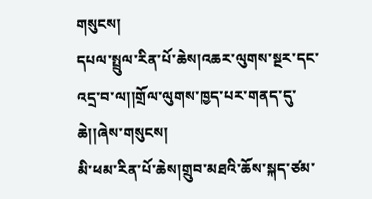གསུངས།
དཔལ་སྤྲུལ་རིན་པོ་ཆེས།འཆར་ལུགས་སྔར་དང་འདྲ་བ་ལ།།གྲོལ་ལུགས་ཁྱད་པར་གནད་དུ་ཆེ།།ཞེས་གསུངས།
མི་ཕམ་རིན་པོ་ཆེས།གྲུབ་མཐའི་ཆོས་སྐད་ཙམ་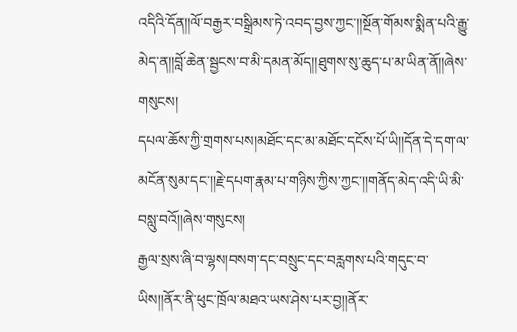འདིའི་དོན།།ལོ་བརྒྱར་བསྒྲིམས་ཏེ་འབད་བྱས་ཀྱང་།།སྔོན་གོམས་སྨིན་པའི་རྒྱུ་མེད་ན།།བློ་ཆེན་སྦྱངས་བ་མི་དམན་མོད།།ཐུགས་སུ་ཆུད་པ་མ་ཡིན་ནོ།།ཞེས་གསུངས།
དཔལ་ཆོས་ཀྱི་གྲགས་པས།མཐོང་དང་མ་མཐོང་དངོས་པོ་ཡི།།དོན་དེ་དག་ལ་མངོན་སུམ་དང་།།རྗེ་དཔག་རྣམ་པ་གཉིས་ཀྱིས་ཀྱང་།།གནོད་མེད་འདི་ཡི་མི་བསླུ་བའོ།།ཞེས་གསུངས།
རྒྱལ་སྲས་ཞི་བ་ལྷས།བསག་དང་བསྲུང་དང་བརླགས་པའི་གདུང་བ་ཡིས།།ནོར་ནི་ཕུང་ཁྲོལ་མཐའ་ཡས་ཤེས་པར་བྱ།།ནོར་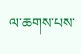ལ་ཆགས་པས་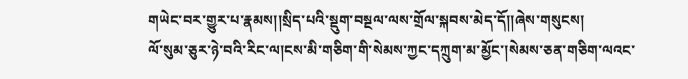གཡེང་བར་གྱུར་པ་རྣམས།།སྲིད་པའི་སྡུག་བསྔལ་ལས་གྲོལ་སྐབས་མེད་དོ།།ཞེས་གསུངས།
ལོ་སུམ་ཅུར་ཉེ་བའི་རིང་ལ།ངས་མི་གཅིག་གི་སེམས་ཀྱང་དཀྲུག་མ་མྱོང་།སེམས་ཅན་གཅིག་ལའང་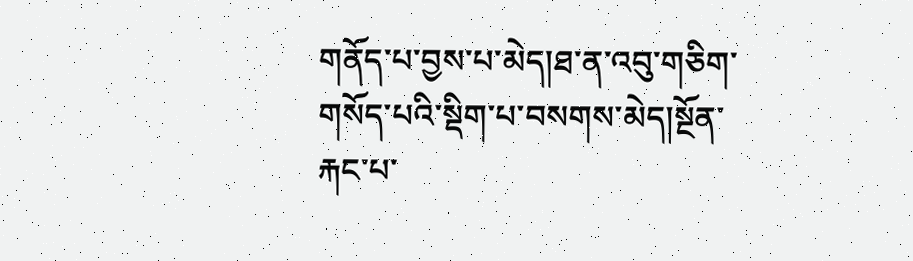གནོད་པ་བྱས་པ་མེད།ཐ་ན་འབུ་གཅིག་གསོད་པའི་སྡིག་པ་བསགས་མེད།སྔོན་རྐང་པ་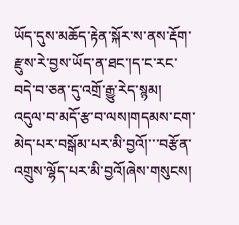ཡོད་དུས་མཆོད་རྟེན་སྐོར་ས་ནས་རྡོག་རྫུས་རེ་བྱས་ཡོད་ན་ཐང་།ད་ང་རང་བདེ་བ་ཅན་དུ་འགྲོ་རྒྱུ་རེད་སྙམ།
འདུལ་བ་མདོ་རྩ་བ་ལས།གདམས་ངག་མེད་པར་བསྒོམ་པར་མི་བྱའོ།་་་བརྩོན་འགྲུས་ལྷོད་པར་མི་བྱའོ།ཞེས་གསུངས།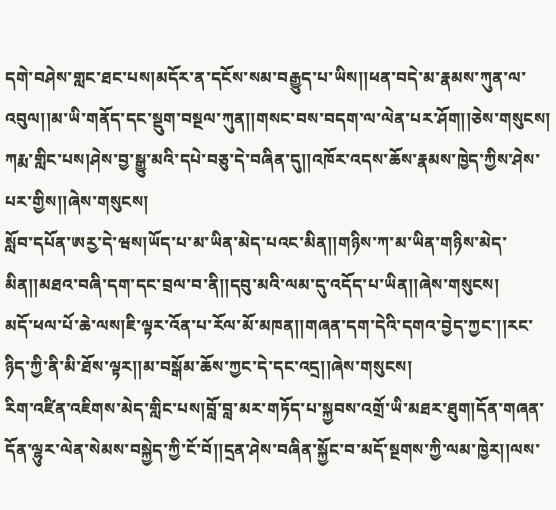དགེ་བཤེས་གླང་ཐང་པས།མདོར་ན་དངོས་སམ་བརྒྱུད་པ་ཡིས།།ཕན་བདེ་མ་རྣམས་ཀུན་ལ་འབུལ།།མ་ཡི་གནོད་དང་སྡུག་བསྔལ་ཀུན།།གསང་བས་བདག་ལ་ལེན་པར་ཤོག།།ཅེས་གསུངས།
ཀརྨ་གླིང་པས།ཤེས་བྱ་སྒྱུ་མའི་དཔེ་བཅུ་དེ་བཞིན་དུ།།འཁོར་འདས་ཆོས་རྣམས་ཁྱེད་ཀྱིས་ཤེས་པར་གྱིས།།ཞེས་གསུངས།
སློབ་དཔོན་ཨརྱ་དེ་ཝས།ཡོད་པ་མ་ཡིན་མེད་པའང་མིན།།གཉིས་ཀ་མ་ཡིན་གཉིས་མེད་མིན།།མཐའ་བཞི་དག་དང་བྲལ་བ་ནི།།དབུ་མའི་ལམ་དུ་འདོད་པ་ཡིན།།ཞེས་གསུངས།
མདོ་ཕལ་པོ་ཆེ་ལས།ཇི་ལྟར་འོན་པ་རོལ་མོ་མཁན།།གཞན་དག་དེའི་དགའ་བྱེད་ཀྱང་།།རང་ཉིད་ཀྱི་ནི་མི་ཐོས་ལྟར།།མ་བསྒོམ་ཆོས་ཀྱང་དེ་དང་འདྲ།།ཞེས་གསུངས།
རིག་འཛིན་འཇིགས་མེད་གླིང་པས།བློ་བླ་མར་གཏོད་པ་སྐྱབས་འགྲོ་ཡི་མཐར་ཐུག།དོན་གཞན་དོན་ལྷུར་ལེན་སེམས་བསྐྱེད་ཀྱི་ངོ་བོ།།དྲན་ཤེས་བཞིན་སྐྱོང་བ་མདོ་སྔགས་ཀྱི་ལམ་ཁྱེར།།ལས་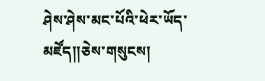ཤེས་ཤེས་མང་པོའི་ཕེར་ཡོད་མཛོད།།ཅེས་གསུངས།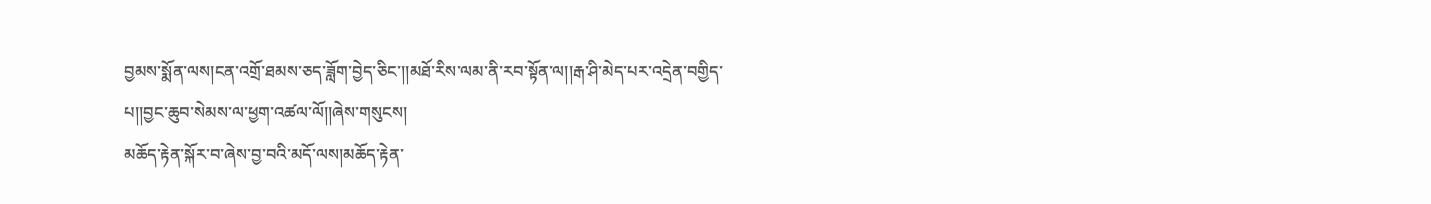བྱམས་སྨོན་ལས།ངན་འགྲོ་ཐམས་ཅད་ཟློག་བྱེད་ཅིང་།།མཐོ་རིས་ལམ་ནི་རབ་སྟོན་ལ།།རྒ་ཤི་མེད་པར་འདྲེན་བགྱིད་པ།།བྱང་ཆུབ་སེམས་ལ་ཕྱག་འཚལ་ལོ།།ཞེས་གསུངས།
མཆོད་རྟེན་སྐོར་བ་ཞེས་བྱ་བའི་མདོ་ལས།མཆོད་རྟེན་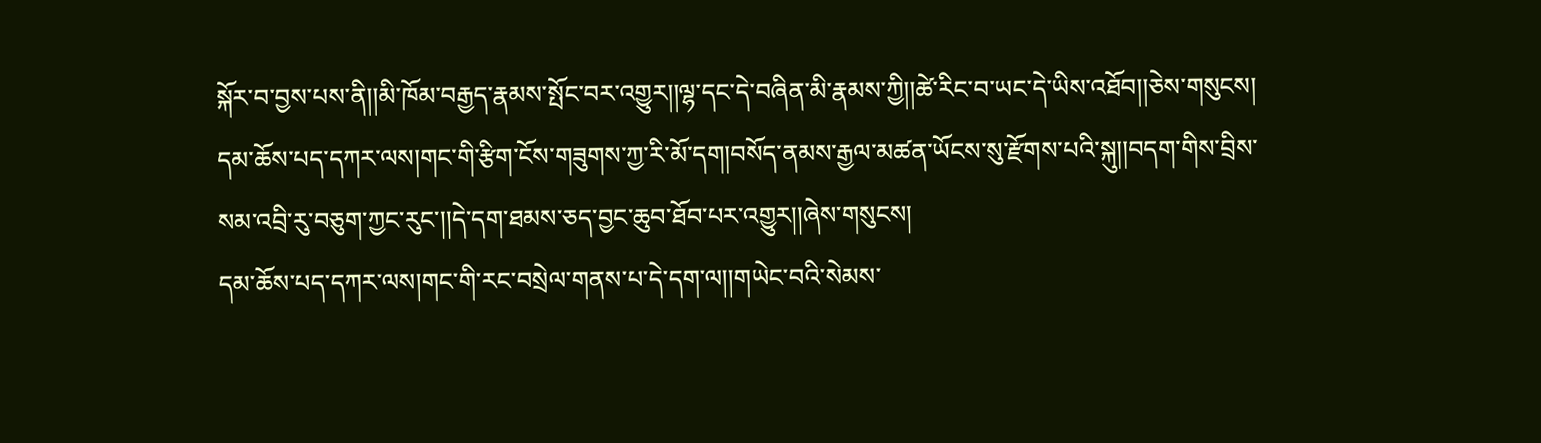སྐོར་བ་བྱས་པས་ནི།།མི་ཁོམ་བརྒྱད་རྣམས་སྤོང་བར་འགྱུར།།ལྷ་དང་དེ་བཞིན་མི་རྣམས་ཀྱི།།ཚེ་རིང་བ་ཡང་དེ་ཡིས་འཐོབ།།ཅེས་གསུངས།
དམ་ཆོས་པད་དཀར་ལས།གང་གི་རྩིག་ངོས་གཟུགས་ཀྱ་རི་མོ་དག།བསོད་ནམས་རྒྱལ་མཚན་ཡོངས་སུ་རྫོགས་པའི་སྐུ།།བདག་གིས་བྲིས་སམ་འབྲི་རུ་བཅུག་ཀྱང་རུང་།།དེ་དག་ཐམས་ཅད་བྱང་ཆུབ་ཐོབ་པར་འགྱུར།།ཞེས་གསུངས།
དམ་ཆོས་པད་དཀར་ལས།གང་གི་རང་བསྲེལ་གནས་པ་དེ་དག་ལ།།གཡེང་བའི་སེམས་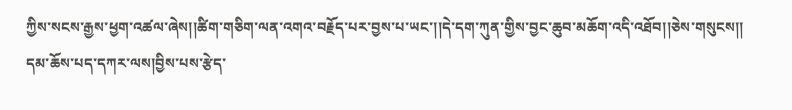ཀྱིས་སངས་རྒྱས་ཕྱག་འཚལ་ཞེས།།ཚིག་གཅིག་ལན་འགའ་བརྗོད་པར་བྱས་པ་ཡང་།།དེ་དག་ཀུན་གྱིས་བྱང་ཆུབ་མཆོག་འདི་འཐོབ།།ཅེས་གསུངས།།
དམ་ཆོས་པད་དཀར་ལས།བྱིས་པས་རྩེད་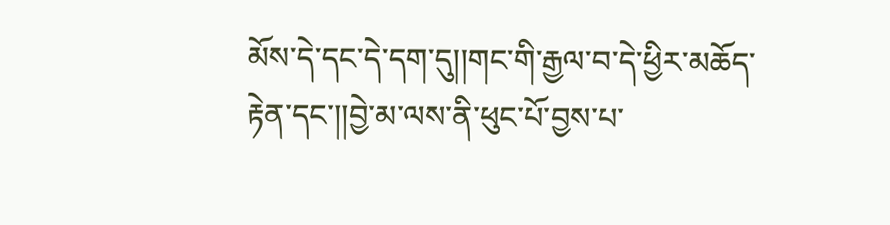མོས་དེ་དང་དེ་དག་དུ།།གང་གི་རྒྱལ་བ་དེ་ཕྱིར་མཆོད་རྟེན་དང་།།བྱེ་མ་ལས་ནི་ཕུང་པོ་བྱས་པ་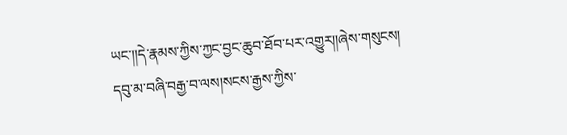ཡང་།།དེ་རྣམས་ཀྱིས་ཀྱང་བྱང་ཆུབ་ཐོབ་པར་འགྱུར།།ཞེས་གསུངས།
དབུ་མ་བཞི་བརྒྱ་བ་ལས།སངས་རྒྱས་ཀྱིས་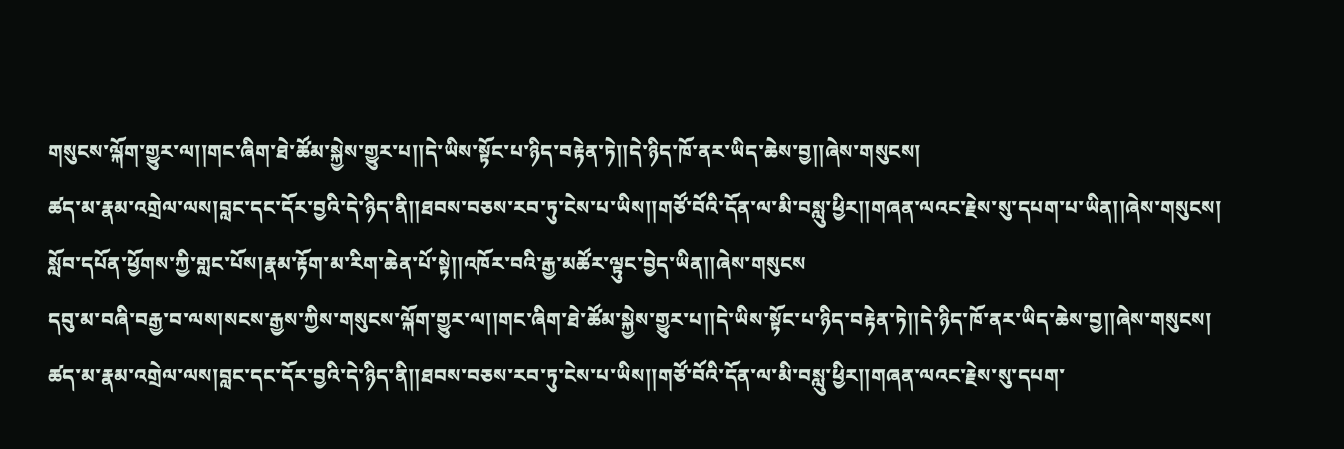གསུངས་ལྐོག་གྱུར་ལ།།གང་ཞིག་ཐེ་ཚོམ་སྐྱེས་གྱུར་པ།།དེ་ཡིས་སྟོང་པ་ཉིད་བརྟེན་ཏེ།།དེ་ཉིད་ཁོ་ནར་ཡིད་ཆེས་བྱ།།ཞེས་གསུངས།
ཚད་མ་རྣམ་འགྲེལ་ལས།བླང་དང་དོར་བྱའི་དེ་ཉིད་ནི།།ཐབས་བཅས་རབ་ཏུ་ངེས་པ་ཡིས།།གཙོ་བོའི་དོན་ལ་མི་བསླུ་ཕྱིར།།གཞན་ལའང་རྗེས་སུ་དཔག་པ་ཡིན།།ཞེས་གསུངས།
སློབ་དཔོན་ཕྱོགས་ཀྱི་གླང་པོས།རྣམ་རྟོག་མ་རིག་ཆེན་པོ་སྟེ།།འཁོར་བའི་རྒྱ་མཚོར་ལྟུང་བྱེད་ཡིན།།ཞེས་གསུངས
དབུ་མ་བཞི་བརྒྱ་བ་ལས།སངས་རྒྱས་ཀྱིས་གསུངས་ལྐོག་གྱུར་ལ།།གང་ཞིག་ཐེ་ཚོམ་སྐྱེས་གྱུར་པ།།དེ་ཡིས་སྟོང་པ་ཉིད་བརྟེན་ཏེ།།དེ་ཉིད་ཁོ་ནར་ཡིད་ཆེས་བྱ།།ཞེས་གསུངས།
ཚད་མ་རྣམ་འགྲེལ་ལས།བླང་དང་དོར་བྱའི་དེ་ཉིད་ནི།།ཐབས་བཅས་རབ་ཏུ་ངེས་པ་ཡིས།།གཙོ་བོའི་དོན་ལ་མི་བསླུ་ཕྱིར།།གཞན་ལའང་རྗེས་སུ་དཔག་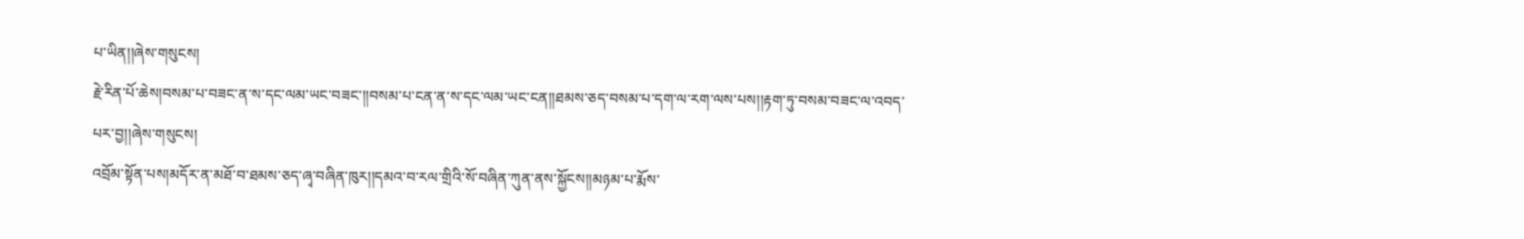པ་ཡིན།།ཞེས་གསུངས།
རྗེ་རིན་པོ་ཆེས།བསམ་པ་བཟང་ན་ས་དང་ལམ་ཡང་བཟང་།།བསམ་པ་ངན་ན་ས་དང་ལམ་ཡང་ངན།།ཐམས་ཅད་བསམ་པ་དག་ལ་རག་ལས་པས།།རྟག་ཏུ་བསམ་བཟང་ལ་འབད་པར་བྱ།།ཞེས་གསུངས།
འབྲོམ་སྟོན་པས།མདོར་ན་མཐོ་བ་ཐམས་ཅད་ཞྭ་བཞིན་ཁུར།།དམའ་བ་རལ་གྲིའི་སོ་བཞིན་ཀུན་ནས་སྐྱོངས།།མཉམ་པ་རྨོས་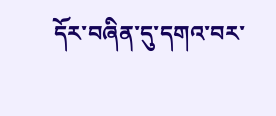དོར་བཞིན་དུ་དགའ་བར་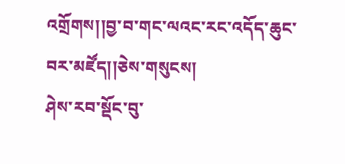འགྲོགས།།བྱ་བ་གང་ལའང་རང་འདོད་ཆུང་བར་མཛོད།།ཅེས་གསུངས།
ཤེས་རབ་སྡོང་བུ་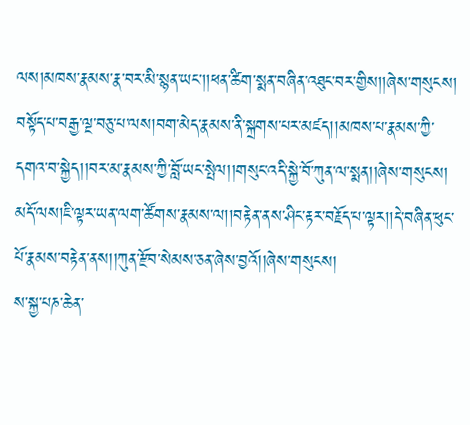ལས།མཁས་རྣམས་རྣ་བར་མི་སྙན་ཡང་།།ཕན་ཚིག་སྨན་བཞིན་འཐུང་བར་གྱིས།།ཞེས་གསུངས།
བསྟོད་པ་བརྒྱ་ལྔ་བཅུ་པ་ལས།བག་མེད་རྣམས་ནི་སྐྲགས་པར་མཛད།།མཁས་པ་རྣམས་ཀྱི་དགའ་བ་སྐྱེད།།བར་མ་རྣམས་ཀྱི་བློ་ཡང་སྤེལ།།གསུང་འདི་སྐྱེ་བོ་ཀུན་ལ་སྨན།།ཞེས་གསུངས།
མདོ་ལས།ཇི་ལྟར་ཡན་ལག་ཚོགས་རྣམས་ལ།།བརྟེན་ནས་ཤིང་རྟར་བརྗོད་པ་ལྟར།།དེ་བཞིན་ཕུང་པོ་རྣམས་བརྟེན་ནས།།ཀུན་རྫོབ་སེམས་ཅན་ཞེས་བྱའོ།།ཞེས་གསུངས།
ས་སྐྱ་པཎ་ཆེན་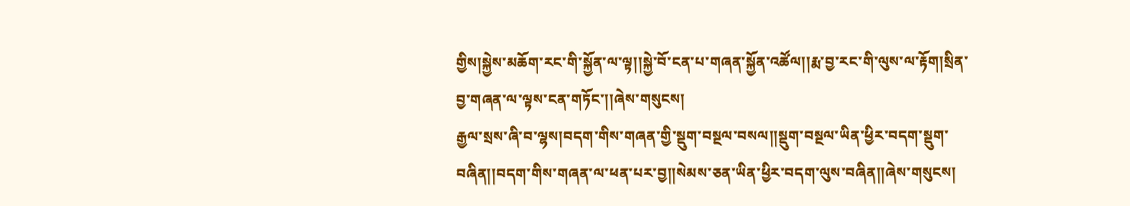གྱིས།སྐྱེས་མཆོག་རང་གི་སྐྱོན་ལ་ལྟ།།སྐྱེ་བོ་ངན་པ་གཞན་སྐྱོན་འཚོལ།།རྨ་བྱ་རང་གི་ལུས་ལ་རྟོག།སྲིན་བྱ་གཞན་ལ་ལྟས་ངན་གཏོང་།།ཞེས་གསུངས།
རྒྱལ་སྲས་ཞི་བ་ལྷས།བདག་གིས་གཞན་གྱི་སྡུག་བསྔལ་བསལ།།སྡུག་བསྔལ་ཡིན་ཕྱིར་བདག་སྡུག་བཞིན།།བདག་གིས་གཞན་ལ་ཕན་པར་བྱ།།སེམས་ཅན་ཡིན་ཕྱིར་བདག་ལུས་བཞིན།།ཞེས་གསུངས།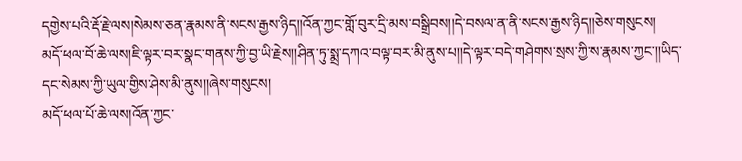དགྱེས་པའི་རྡོ་རྗེ་ལས།སེམས་ཅན་རྣམས་ནི་སངས་རྒྱས་ཉིད།།འོན་ཀྱང་གློ་བུར་དྲི་མས་བསྒྲིབས།།དེ་བསལ་ན་ནི་སངས་རྒྱས་ཉིད།།ཅེས་གསུངས།
མདོ་ཕལ་བོ་ཆེ་ལས།ཇི་ལྟར་བར་སྣང་གནས་ཀྱི་བྱ་ཡི་རྗེས།།ཤིན་ཏུ་སྨྲ་དཀའ་བལྟ་བར་མི་ནུས་པ།།དེ་ལྟར་བདེ་གཤེགས་སྲས་ཀྱི་ས་རྣམས་ཀྱང་།།ཡིད་དང་སེམས་ཀྱི་ཡུལ་གྱིས་ཤེས་མི་ནུས།།ཞེས་གསུངས།
མདོ་ཕལ་པོ་ཆེ་ལས།འོན་ཀྱང་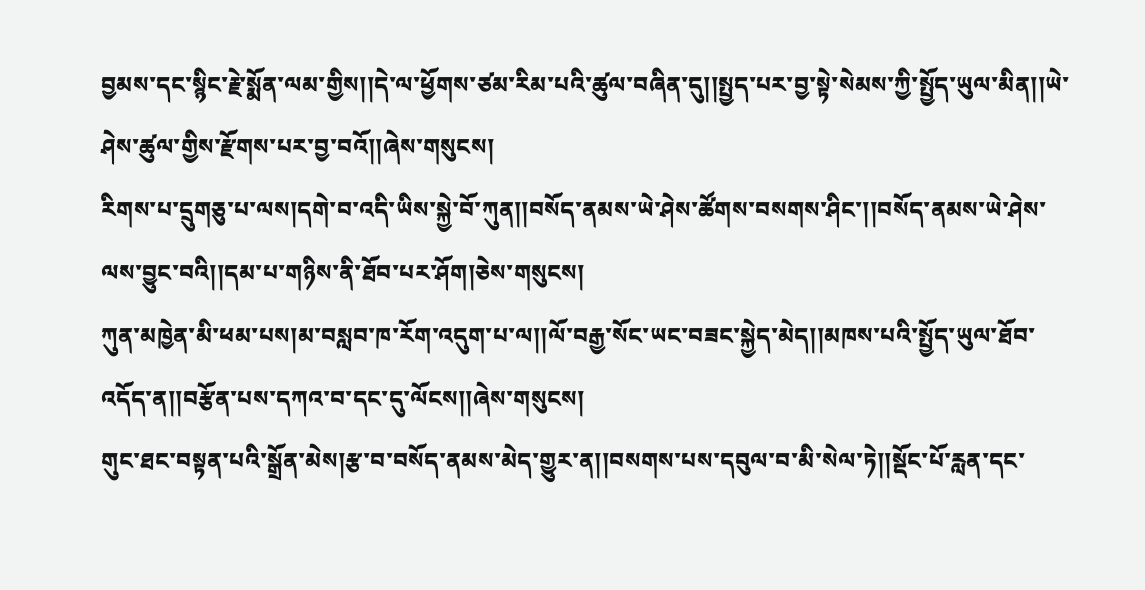བྱམས་དང་སྙིང་རྗེ་སྨོན་ལམ་གྱིས།།དེ་ལ་ཕྱོགས་ཙམ་རིམ་པའི་ཚུལ་བཞིན་དུ།།སྤྱད་པར་བྱ་སྟེ་སེམས་ཀྱི་སྤྱོད་ཡུལ་མིན།།ཡེ་ཤེས་ཚུལ་གྱིས་རྫོགས་པར་བྱ་བའོ།།ཞེས་གསུངས།
རིགས་པ་དྲུགཅུ་པ་ལས།དགེ་བ་འདི་ཡིས་སྐྱེ་བོ་ཀུན།།བསོད་ནམས་ཡེ་ཤེས་ཚོགས་བསགས་ཤིང་།།བསོད་ནམས་ཡེ་ཤེས་ལས་བྱུང་བའི།།དམ་པ་གཉིས་ནི་ཐོབ་པར་ཤོག།ཅེས་གསུངས།
ཀུན་མཁྱེན་མི་ཕམ་པས།མ་བསླབ་ཁ་རོག་འདུག་པ་ལ།།ལོ་བརྒྱ་སོང་ཡང་བཟང་སྐྱེད་མེད།།མཁས་པའི་སྤྱོད་ཡུལ་ཐོབ་འདོད་ན།།བརྩོན་པས་དཀའ་བ་དང་དུ་ལོངས།།ཞེས་གསུངས།
གུང་ཐང་བསྟན་པའི་སྒྲོན་མེས།རྩ་བ་བསོད་ནམས་མེད་གྱུར་ན།།བསགས་པས་དབུལ་བ་མི་སེལ་ཏེ།།སྡོང་པོ་རླན་དང་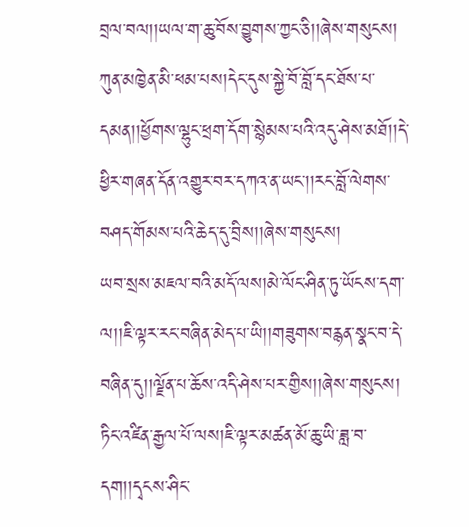བྲལ་བལ།།ཡལ་ག་ཆུ་བོས་བྱུགས་ཀྱང་ཅི།།ཞེས་གསུངས།
ཀུན་མཁྱེན་མི་ཕམ་པས།དེང་དུས་སྐྱེ་བོ་བློ་དང་ཐོས་པ་དམན།།ཕྱོགས་ལྷུང་ཕྲག་དོག་སྙེམས་པའི་འདུ་ཤེས་མཐོ།།དེ་ཕྱིར་གཞན་དོན་འགྱུར་བར་དཀའ་ན་ཡང་།།རང་བློ་ལེགས་བཤད་གོམས་པའི་ཆེད་དུ་བྲིས།།ཞེས་གསུངས།
ཡབ་སྲས་མཇལ་བའི་མདོ་ལས།མེ་ལོང་ཤིན་ཏུ་ཡོངས་དག་ལ།།ཇི་ལྟར་རང་བཞིན་མེད་པ་ཡི།།གཟུགས་བརྙན་སྣང་བ་དེ་བཞིན་དུ།།ལྗོན་པ་ཆོས་འདི་ཤེས་པར་གྱིས།།ཞེས་གསུངས།
ཏིང་འཛིན་རྒྱལ་པོ་ལས།ཇི་ལྟར་མཚན་མོ་ཆུ་ཡི་ཟླ་བ་དག།།དྭངས་ཤིང་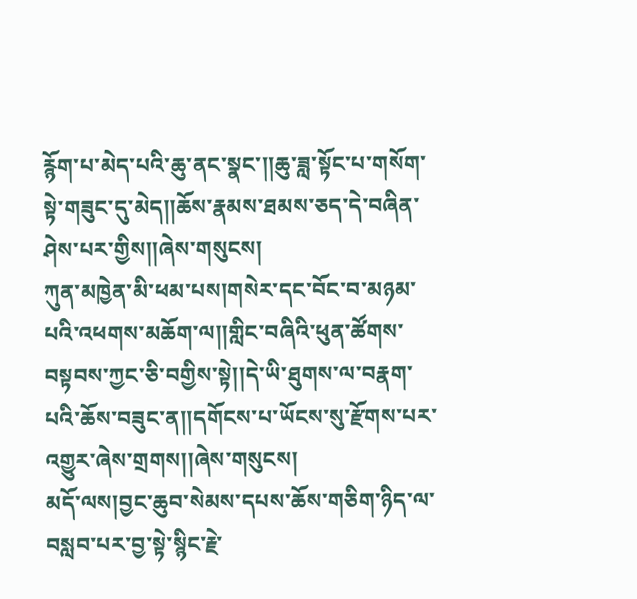རྙོག་པ་མེད་པའི་ཆུ་ནང་སྣང་།།ཆུ་ཟླ་སྟོང་པ་གསོག་སྟེ་གཟུང་དུ་མེད།།ཆོས་རྣམས་ཐམས་ཅད་དེ་བཞིན་ཤེས་པར་གྱིས།།ཞེས་གསུངས།
ཀུན་མཁྱེན་མི་ཕམ་པས།གསེར་དང་བོང་བ་མཉམ་པའི་འཕགས་མཆོག་ལ།།གླིང་བཞིའི་ཕུན་ཚོགས་བསྟབས་ཀྱང་ཅི་བགྱིས་སྟེ།།དེ་ཡི་ཐུགས་ལ་བརྣག་པའི་ཆོས་བཟུང་ན།།དགོངས་པ་ཡོངས་སུ་རྫོགས་པར་འགྱུར་ཞེས་གྲགས།།ཞེས་གསུངས།
མདོ་ལས།བྱང་ཆུབ་སེམས་དཔས་ཆོས་གཅིག་ཉིད་ལ་བསླབ་པར་བྱ་སྟེ་སྙིང་རྗེ་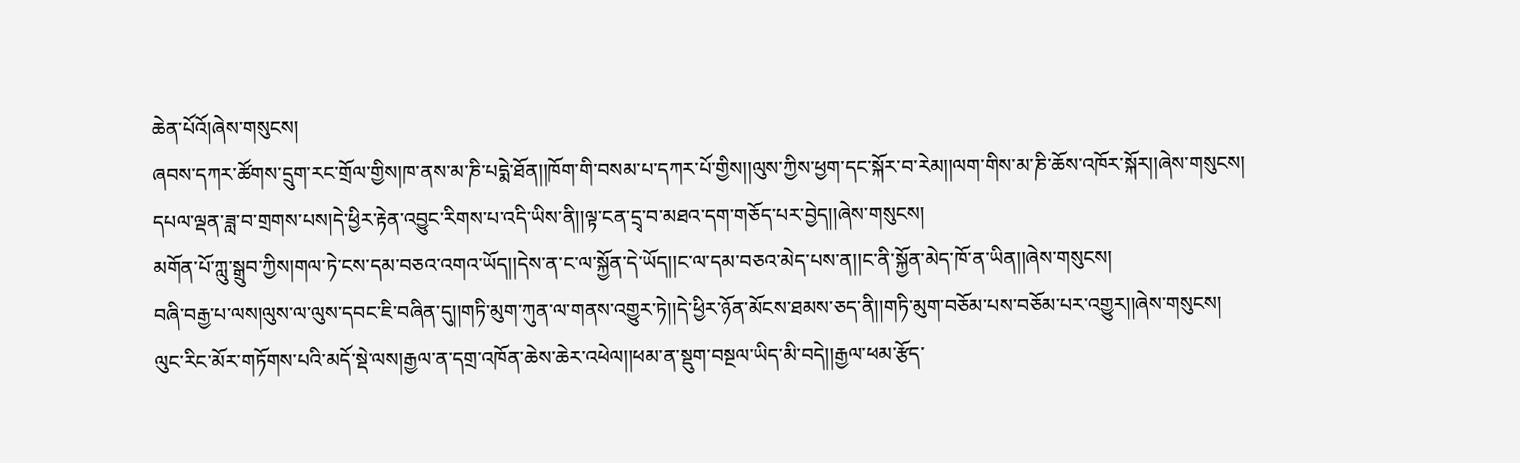ཆེན་པོའོ།ཞེས་གསུངས།
ཞབས་དཀར་ཚོགས་དྲུག་རང་གྲོལ་གྱིས།ཁ་ནས་མ་ཎི་པདྨེ་ཐོན།།ཁོག་གི་བསམ་པ་དཀར་པོ་གྱིས།།ལུས་ཀྱིས་ཕྱག་དང་སྐོར་བ་རེམ།།ལག་གིས་མ་ཎི་ཆོས་འཁོར་སྐོར།།ཞེས་གསུངས།
དཔལ་ལྡན་ཟླ་བ་གྲགས་པས།དེ་ཕྱིར་རྟེན་འབྱུང་རིགས་པ་འདི་ཡིས་ནི།།ལྟ་ངན་དྲྭ་བ་མཐའ་དག་གཅོད་པར་བྱེད།།ཞེས་གསུངས།
མགོན་པོ་ཀླུ་སྒྲུབ་ཀྱིས།གལ་ཏེ་ངས་དམ་བཅའ་འགའ་ཡོད།།དེས་ན་ང་ལ་སྐྱོན་དེ་ཡོད།།ང་ལ་དམ་བཅའ་མེད་པས་ན།།ང་ནི་སྐྱོན་མེད་ཁོ་ན་ཡིན།།ཞེས་གསུངས།
བཞི་བརྒྱ་པ་ལས།ལུས་ལ་ལུས་དབང་ཇི་བཞིན་དུ།།གཏི་མུག་ཀུན་ལ་གནས་འགྱུར་ཏེ།།དེ་ཕྱིར་ཉོན་མོངས་ཐམས་ཅད་ནི།།གཏི་མུག་བཅོམ་པས་བཅོམ་པར་འགྱུར།།ཞེས་གསུངས།
ལུང་རིང་མོར་གཏོགས་པའི་མདོ་སྡེ་ལས།རྒྱལ་ན་དགྲ་འཁོན་ཆེས་ཆེར་འཕེལ།།ཕམ་ན་སྡུག་བསྔལ་ཡིད་མི་བདེ།།རྒྱལ་ཕམ་རྩོད་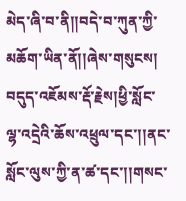མེད་ཞི་བ་ནི།།བདེ་བ་ཀུན་ཀྱི་མཆོག་ཡིན་ནོ།།ཞེས་གསུངས།
བདུད་འཇོམས་རྡོ་རྗེས།ཕྱི་སློང་ལྷ་འདྲེའི་ཆོས་འཕྲུལ་དང་།།ནང་སློང་ལུས་ཀྱི་ན་ཚ་དང་།།གསང་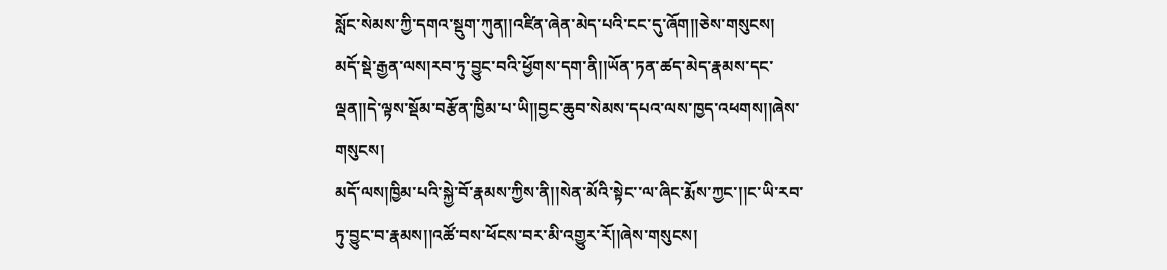སློང་སེམས་ཀྱི་དགའ་སྡུག་ཀུན།།འཛིན་ཞེན་མེད་པའི་ངང་དུ་ཞོག།།ཅེས་གསུངས།
མདོ་སྡེ་རྒྱན་ལས།རབ་ཏུ་བྱུང་བའི་ཕྱོགས་དག་ནི།།ཡོན་ཏན་ཚད་མེད་རྣམས་དང་ལྡན།།དེ་ལྟས་སྡོམ་བརྩོན་ཁྱིམ་པ་ཡི།།བྱང་ཆུབ་སེམས་དཔའ་ལས་ཁྱད་འཕགས།།ཞེས་གསུངས།
མདོ་ལས།ཁྱིམ་པའི་སྐྱེ་བོ་རྣམས་ཀྱིས་ནི།།སེན་མོའི་སྟེང་་ལ་ཞིང་རྨོས་ཀྱང་།།ང་ཡི་རབ་ཏུ་བྱུང་བ་རྣམས།།འཚོ་བས་ཕོངས་བར་མི་འགྱུར་རོ།།ཞེས་གསུངས།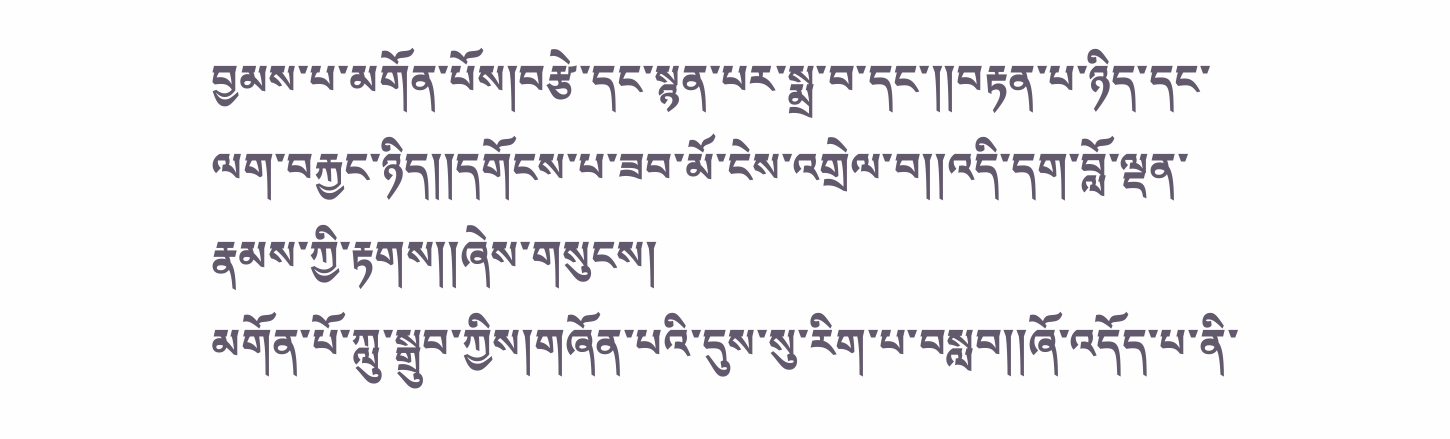བྱམས་པ་མགོན་པོས།བརྩེ་དང་སྙན་པར་སྨྲ་བ་དང་།།བརྟན་པ་ཉིད་དང་ལག་བརྐྱང་ཉིད།།དགོངས་པ་ཟབ་མོ་ངེས་འགྲེལ་བ།།འདི་དག་བློ་ལྡན་རྣམས་ཀྱི་རྟགས།།ཞེས་གསུངས།
མགོན་པོ་ཀླུ་སྒྲུབ་ཀྱིས།གཞོན་པའི་དུས་སུ་རིག་པ་བསླབ།།ཞོ་འདོད་པ་ནི་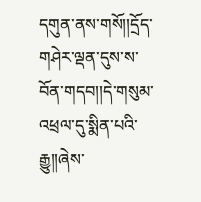དགུན་ནས་གསོ།།དྲོད་གཤེར་ལྡན་དུས་ས་བོན་གདབ།།དེ་གསུམ་འཕྲལ་དུ་སྨིན་པའི་རྒྱུ།།ཞེས་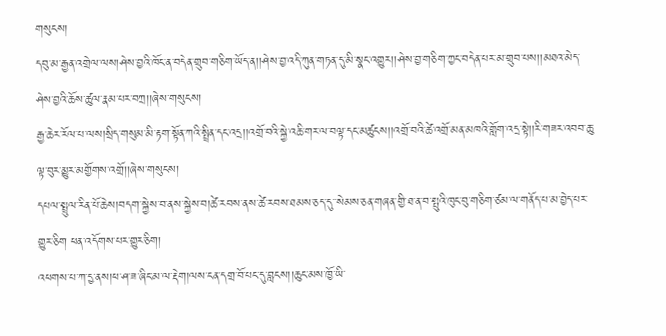གསུངས།
དབུ་མ་རྒྱན་འགྲེལ་ལས།ཤེས་བྱའི་ཁོང་ན་བདེན་གྲུབ་གཅིག་ཡོད་ན།།ཤེས་བྱ་འདི་ཀུན་གཏན་དུ་མི་སྣང་འགྱུར།།ཤེས་བྱ་གཅིག་ཀྱང་བདེན་པར་མ་གྲུབ་པས།།མཐའ་མེད་ཤེས་བྱའི་ཆོས་ཚུལ་རྣམ་པར་བཀྲ།།ཞེས་གསུངས།
རྒྱ་ཆེར་རོལ་པ་ལས།སྲིད་གསུམ་མི་རྟག་སྟོན་ཀའི་སྤྲིན་དང་འདྲ།།འགྲོ་བའི་སྐྱེ་འཆི་གར་ལ་བལྟ་དང་མཚུངས།།འགྲོ་བའི་ཚེ་འགྲོ་མན་མཁའི་གློག་འདྲ་སྟེ།།རི་གཟར་འབབ་ཆུ་ལྟ་བུར་མྱུར་མགྱོགས་འགྲོ།།ཞེས་གསུངས།
དཔལ་སྤྲུལ་རིན་པོ་ཆེས།བདག་སྐྱེས་བ་ནས་སྐྱེས་བ།ཚེ་རབས་ནས་ཚེ་རབས་ཐམས་ཅད་དུ་་སེམས་ཅན་གཞན་གྱི་ཐ་ན་བ་སྤུའི་ཁུང་བུ་གཅིག་ཙམ་ལ་གནོད་པ་མ་བྱེད་པར་གྱུར་ཅིག ཕན་འདོགས་པར་གྱུར་ཅིག།
འཕགས་པ་ཀ་དྱ་ནས།ཕ་ཤ་ཟ་ཞིང་མ་ལ་རྡེག།ལས་ངན་དགྲ་བོ་པང་དུ་བླངས།།ཆུང་མས་ཁྱོ་ཡི་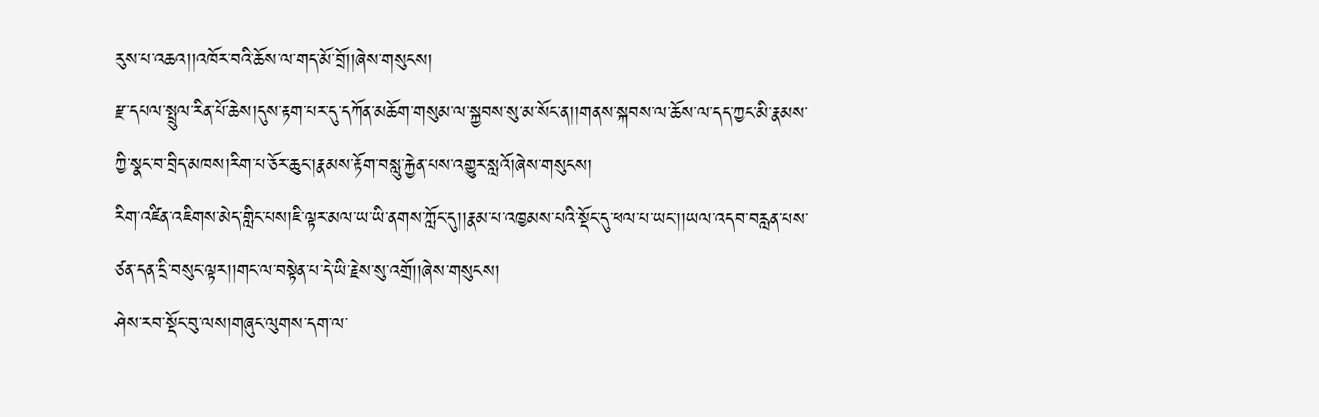རུས་པ་འཆའ།།འཁོར་བའི་ཆོས་ལ་གད་མོ་བྲོ།།ཞེས་གསུངས།
རྫ་དཔལ་སྤྲུལ་རིན་པོ་ཆེས།དུས་རྟག་པར་དུ་དཀོན་མཆོག་གསུམ་ལ་སྐྱབས་སུ་མ་སོང་ན།།གནས་སྐབས་ལ་ཆོས་ལ་དད་ཀྱང་མི་རྣམས་ཀྱི་སྣང་བ་བྲིད་མཁས།རིག་པ་ཅོར་ཆུང་།རྣམས་རྟོག་བསླུ་རྐྱེན་པས་འགྱུར་སླའོ།ཞེས་གསུངས།
རིག་འཛིན་འཇིགས་མེད་གླིང་པས།ཇི་ལྟར་མལ་ཡ་ཡི་ནགས་ཀློང་དུ།།རྣམ་པ་འཁྱམས་པའི་སྡོང་དུ་ཕལ་པ་ཡང་།།ཡལ་འདབ་བརླན་པས་ཙན་དན་དྲི་བསུང་ལྟར།།གང་ལ་བསྟེན་པ་དེ་ཡི་རྗེས་སུ་འགྲོ།།ཞེས་གསུངས།
ཤེས་རབ་སྡོང་བུ་ལས།གཞུང་ལུགས་དག་ལ་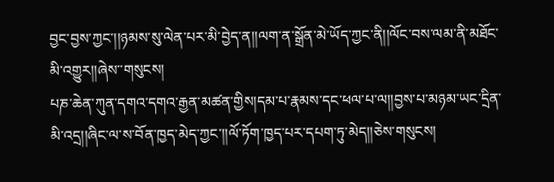བྱང་བྱས་ཀྱང་།།ཉམས་སུ་ལེན་པར་མི་བྱེད་ན།།ལག་ན་སྒྲོན་མེ་ཡོད་ཀྱང་ནི།།ལོང་བས་ལམ་ནི་མཐོང་མི་འགྱུར།།ཞེས་་གསུངས།
པཎ་ཆེན་ཀུན་དགའ་དགའ་རྒྱན་མཚན་གྱིས།དམ་པ་རྣམས་དང་ཕལ་པ་ལ།།བྱས་པ་མཉམ་ཡང་དྲིན་མི་འདྲ།།ཞིང་ལ་ས་བོན་ཁྱད་མེད་ཀྱང་།།ལོ་ཏོག་ཁྱད་པར་དཔག་ཏུ་མེད།།ཅེས་གསུངས།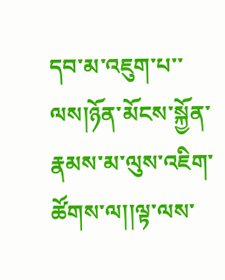དབ་མ་འཇུག་པ་་ལས།ཉོན་མོངས་སྐྱོན་རྣམས་མ་ལུས་འཇིག་ཚོགས་ལ།།ལྟ་ལས་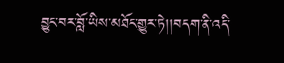བྱུང་བར་བློ་ཡིས་མཐོང་གྱུར་ཏེ།།བདག་ནི་འདི་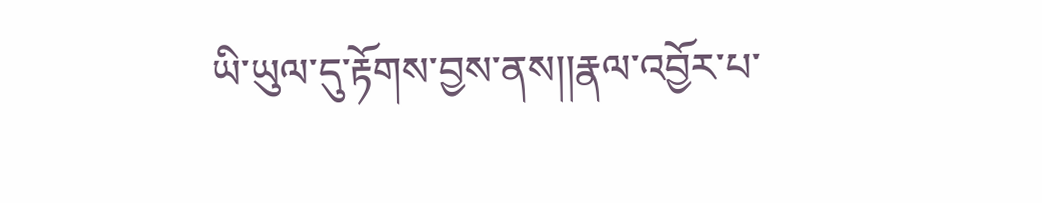ཡི་ཡུལ་དུ་རྟོགས་བྱས་ནས།།རྣལ་འབྱོར་པ་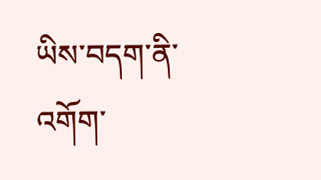ཡིས་བདག་ནི་འགོག་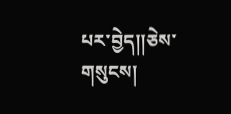པར་བྱེད།།ཅེས་གསུངས།